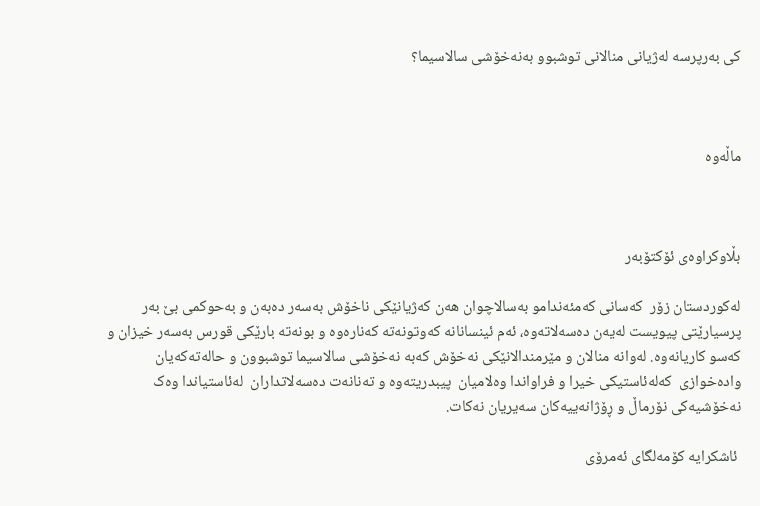كی‌ به‌رپرسه‌ له‌ژیانی‌ منالانی‌ توشبوو به‌نه‌خۆشی‌ سالاسیما؟



ماڵه‌وه



بڵاوکراوه‌ی ئۆکتۆبه‌ر

له‌کوردستان زۆر  که‌سانی که‌مئه‌ندامو به‌سالاچوان هه‌ن که‌ژیانێکی ناخۆش به‌سه‌‌ر ده‌به‌ن و به‌حوکمی بێ‌ به‌ر پرسیارێتی پیویست له‌‌یه‌ن ده‌سه‌لاته‌وه،‌ ئه‌م ئینسانانه كه‌وتونه‌ته‌ كه‌ناره‌وه‌ و بونه‌ته‌ بارێكی‌ قورس به‌سه‌ر خیزان و كه‌سو كاریانه‌وه‌. له‌وانه‌ منالان و مێرمندالانێکی نه‌خۆش‌ كه‌به نه‌خۆشی‌ ‌سالاسیما توشبوون و حاله‌ته‌كه‌یان واده‌خوازی‌  كه‌له‌ئاستیكی‌ خیرا و فراواندا وه‌لامیان  پیبدریته‌وه‌ و ته‌نانه‌ت ‌ده‌سه‌لاتداران  له‌ئاستیاندا وه‌ک نه‌خۆشیه‌كی نۆرماڵ و ڕۆژانه‌ییه‌کان سه‌یریان نه‌کات.

 ئاشكرایه‌ كۆمه‌لگای‌ ئه‌مرۆی‌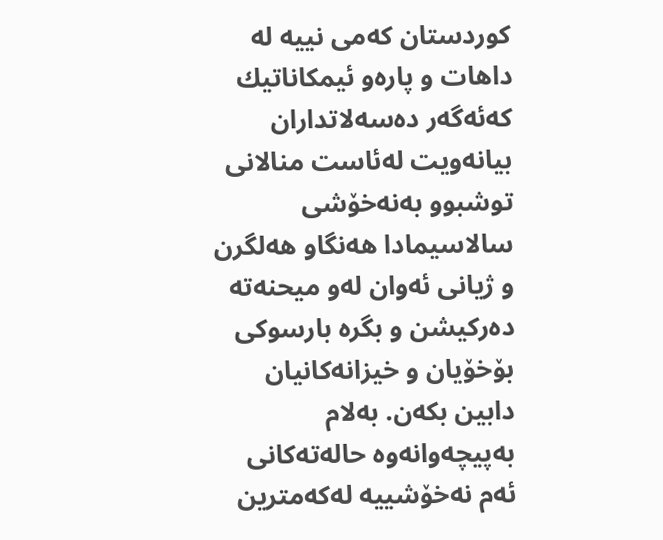كوردستان كه‌می‌ نییه‌ له‌ داهات و پاره‌و ئیمكاناتیك كه‌ئه‌گه‌ر ده‌سه‌لاتداران بیانه‌ویت له‌ئاست منالانی‌ توشبوو به‌نه‌خۆشی‌ سالاسیمادا هه‌نگاو هه‌لگرن و ژیانی‌ ئه‌وان له‌و میحنه‌ته‌ ده‌ركیشن و بگره‌ بارسوكی‌ بۆخۆیان و خیزانه‌كانیان دابین بكه‌ن. به‌لام به‌پیچه‌وانه‌وه‌ حاله‌ته‌كانی‌ ئه‌م نه‌خۆشییه‌ له‌که‌مترین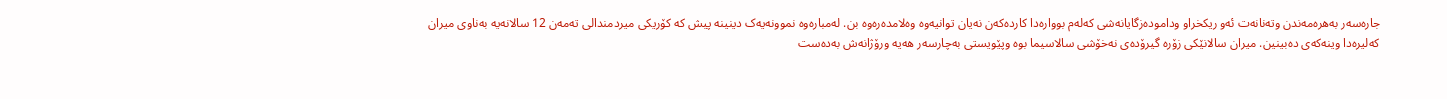جاره‌سه‌ر به‌هره‌مه‌ندن وته‌نانه‌ت ئه‌و ریكخراو وداموده‌زگایانه‌شی‌ كه‌له‌م بوواره‌دا كارده‌كه‌ن نه‌یان توانیه‌وه‌ وه‌لامده‌ره‌وه‌ بن. له‌مباره‌وه‌ نموونه‌یه‌ک دینینه‌ پیش كه‌ كۆریكی‌ میردمندالی‌ ته‌مه‌ن 12 سالانه‌یه‌ به‌ناوی‌ میران كه‌لیره‌دا وینه‌كه‌ی‌ ده‌بینین. میران سالانێکی زۆره‌ گیرۆده‌ی نه‌خۆشی سالاسیما بوه‌ وپێویستی به‌چارسه‌ر هه‌یه ورۆژانه‌ش به‌ده‌ست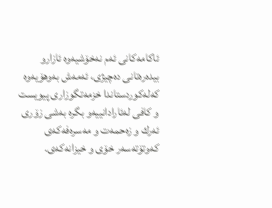ئاكامه‌كانی‌ ئه‌م نه‌خۆشیه‌وه‌ ئازارو بیده‌ره‌تانی‌ ده‌چیژی‌، ئه‌مه‌ش به‌وهۆیه‌وه‌ كه‌له‌كوردستاندا خزمه‌تگوزاری‌ پیویست و كافی‌ له‌ئارادانییه‌و بگره‌ به‌شی‌ زۆری‌ ئه‌رك و زه‌حمه‌ت و مه‌سره‌فه‌كه‌ی‌ كه‌وتۆته‌سه‌ر خۆی‌ و خیزانه‌كه‌ی‌.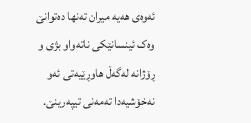ئه‌وه‌ی‌ هه‌یه‌ میران ته‌نها ده‌توانێ‌ وه‌ک ئینسانێکی‌ ناته‌واو بژی و ڕۆژانه‌ له‌گه‌ڵ هاوڕێیه‌تی ئه‌و نه‌خۆشیه‌دا ته‌مه‌نی‌ تیپه‌رینێ‌.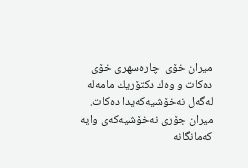میران خۆی‌  چاره‌سهری خۆی ده‌كات و وه‌ك دکتۆریك مامه‌له‌ له‌گه‌ل نه‌خۆشیه‌كه‌یدا ده‌كات. میران ‌جۆری نه‌خۆشیه‌که‌ی وایه‌ كه‌مانگانه‌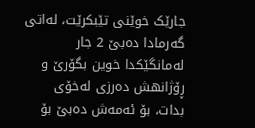جارێک خوێنی تێبکرێت، له‌اتی گه‌رمادا ده‌بێ 2 جار له‌مانگێکدا خوین بگۆرێ‌ و ڕۆژانهش‌ ده‌رزی‌ له‌خۆی بدات، بۆ ئه‌مه‌ش ده‌بێ بۆ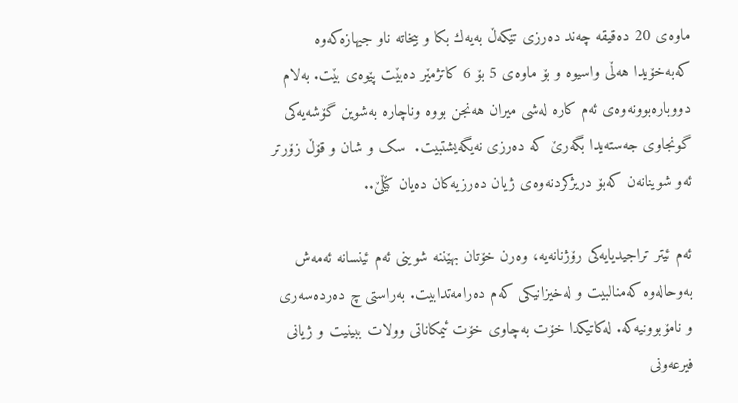ماوه‌ی 20 ده‌قیقه‌ چه‌ند ده‌رزی تێکه‌ڵ به‌یه‌ك بکا و بیخاته‌ ناو جیهازه‌که‌وه‌ که‌به‌خۆیدا هه‌ڵی واسیوه‌ و بۆ ماوه‌ی 5 بۆ 6 کاتژمێر ده‌بێت پێوه‌ی بێت. به‌لام دووباره‌بوونه‌وه‌ی‌ ئه‌م كاره‌ له‌شی‌ میران هه‌نجن بووه‌ وناچاره‌ به‌شوین گۆشه‌یه‌كی‌ گونجاوی‌ جه‌سته‌یدا بگه‌رێ‌ كه‌ ده‌رزی‌ نه‌یگه‌یشتبیت.  سک و شان و قۆڵ زۆرتر ئه‌و شوینانه‌ن كه‌بۆ دریژكردنه‌وه‌ی‌ ژیان ده‌رزیه‌كان ده‌یان كێڵێ‌..

ئه‌م ئیتر تراجیدیایه‌کی رۆژنانه‌یه‌، وه‌رن خۆتان بهێننه‌ شوینی‌ ئه‌م ئینسانه‌ ئه‌مه‌ش به‌وحاله‌وه‌ كه‌منالبیت و له‌خیزانیكی‌ كه‌م ده‌رامه‌تدابیت. به‌راستی‌ چ ده‌رده‌سه‌ری‌ و نامۆبوونیه‌كه‌. له‌كاتیكدا خۆت به‌چاوی‌ خۆت ئیمكاناتی‌ وولات ببینیت و ژیانی‌ فیرعه‌ونی‌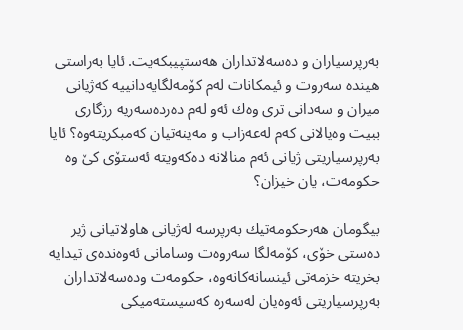به‌رپرسیاران و ده‌سه‌لاتداران هه‌ستپیبكه‌یت. ئایا به‌راستی‌ هینده‌ سه‌روت و ئیمكانات له‌م كۆمه‌لگایه‌دانییه‌ كه‌ژیانی‌ میران و سه‌دانی‌ تری‌ وه‌ك ئه‌و له‌م ده‌رده‌سه‌ریه‌ رزگاری‌ ببیت وه‌یالانی‌ كه‌م له‌عه‌زاب و مه‌ینه‌تیان كه‌مبكریته‌وه‌؟ ئایا به‌رپرسیاریتی‌ ژیانی‌ ئه‌م منالانه‌ ده‌كه‌ویته‌ ئه‌ستۆی‌ كێ‌ وه‌ حكومه‌ت، یان خیزان؟

بیگومان هه‌رحكومه‌تیك به‌رپرسه‌ له‌ژیانی‌ هاولاتیانی‌ ژیر ده‌ستی‌ خۆی‌، كۆمه‌لگا سه‌روه‌ت وسامانی‌ ئه‌وه‌نده‌ی‌ تیدایه‌ بخریته‌ خزمه‌تی‌ ئینسانه‌كانه‌وه‌، حكومه‌ت وده‌سه‌لاتداران به‌رپرسیاریتی‌ ئه‌وه‌یان له‌سه‌ره‌ كه‌سیسته‌میكی‌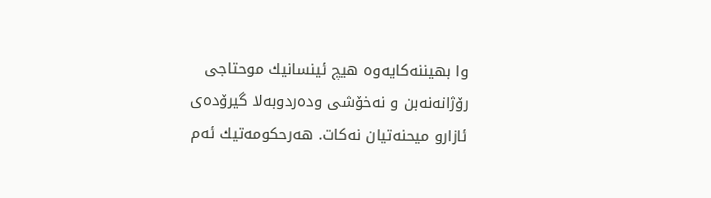وا بهیننه‌كایه‌وه‌ هیچ ئینسانیك موحتاجی‌ رۆژانه‌نه‌بن و نه‌خۆشی‌ وده‌ردوبه‌لا گیرۆده‌ی‌ ئازارو میحنه‌تیان نه‌كات. هه‌رحكومه‌تیك ئه‌م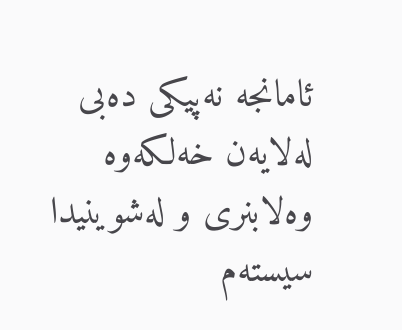ئامانجه‌ نه‌پیكی‌ ده‌بی‌ له‌لایه‌ن خه‌لكه‌وه‌ وه‌لابنری‌ و له‌شوینیدا سیسته‌م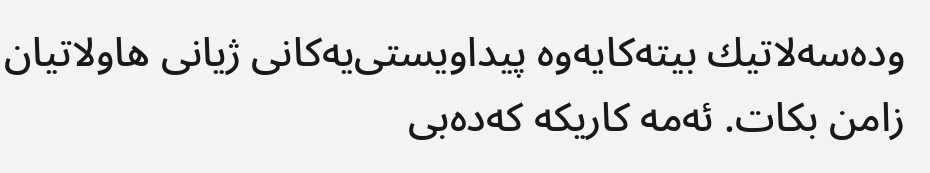وده‌سه‌لاتیك بیته‌كایه‌وه‌ پیداویستی‌یه‌كانی‌ ژیانی‌ هاولاتیان زامن بكات. ئه‌مه‌ كاریكه‌ كه‌ده‌بی‌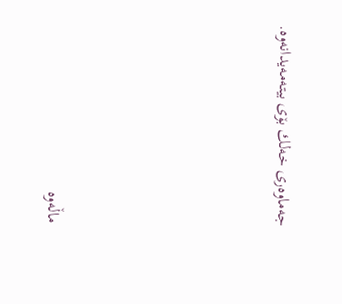جه‌ماوه‌ری‌ خه‌لك بۆی‌ بیته‌مه‌یدانه‌وه‌.





ماڵه‌وه